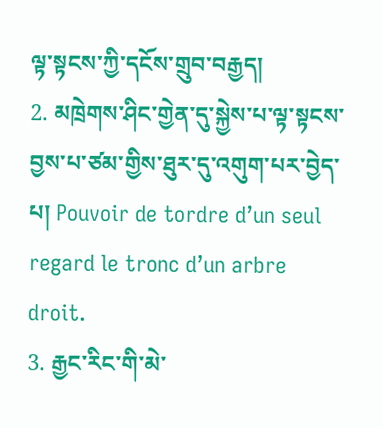ལྟ་སྟངས་ཀྱི་དངོས་གྲུབ་བརྒྱད།
2. མཁྲེགས་ཤིང་གྱེན་དུ་སྐྱེས་པ་ལྟ་སྟངས་བྱས་པ་ཙམ་གྱིས་ཐུར་དུ་འགུག་པར་བྱེད་པ། Pouvoir de tordre d’un seul regard le tronc d’un arbre droit.
3. རྒྱང་རིང་གི་མེ་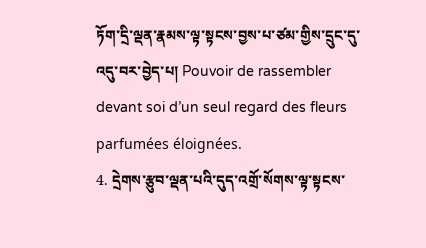ཏོག་དྲི་ལྡན་རྣམས་ལྟ་སྟངས་བྱས་པ་ཙམ་གྱིས་དྲུང་དུ་འདུ་བར་བྱེད་པ། Pouvoir de rassembler devant soi d’un seul regard des fleurs parfumées éloignées.
4. དྲེགས་རྩུབ་ལྡན་པའི་དུད་འགྲོ་སོགས་ལྟ་སྟངས་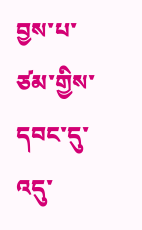བྱས་པ་ཙམ་གྱིས་དབང་དུ་འདུ་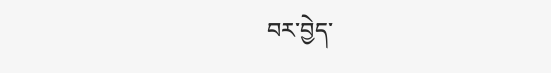བར་བྱེད་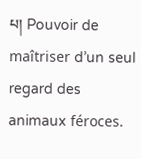པ། Pouvoir de maîtriser d’un seul regard des animaux féroces.